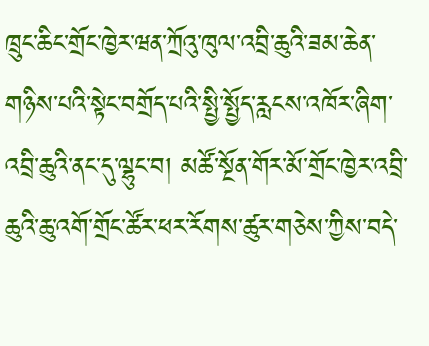ཁྲུང་ཆིང་གྲོང་ཁྱེར་ཝན་ཀྲོའུ་ཁུལ་འབྲི་ཆུའི་ཟམ་ཆེན་གཉིས་པའི་སྟེང་བགྲོད་པའི་སྤྱི་སྤྱོད་རླངས་འཁོར་ཞིག་འབྲི་ཆུའི་ནང་དུ་ལྷུང་བ། མཚོ་སྔོན་གོར་མོ་གྲོང་ཁྱེར་འབྲི་ཆུའི་ཆུ་འགོ་གྲོང་ཚོར་ཕར་རོགས་ཚུར་གཅེས་ཀྱིས་བདེ་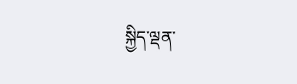སྐྱིད་ལྡན་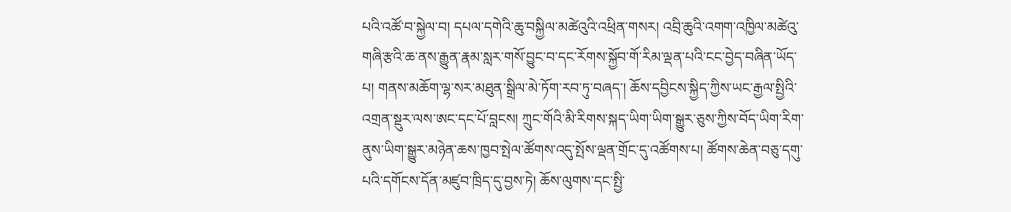པའི་འཚོ་བ་སྐྱེལ་བ། དཔལ་དགེའི་ཆུ་བསྐྱིལ་མཚེའུའི་འཕྲིན་གསར། འབྲི་ཆུའི་འགག་འཁྱིལ་མཚེའུ་གཞི་རྩའི་ཆ་ནས་རྒྱུན་རྣམ་སླར་གསོ་བྱུང་བ་དང་རོགས་སྐྱོབ་གོ་རིམ་ལྡན་པའི་ངང་བྱེད་བཞིན་ཡོད་པ། གནས་མཆོག་ལྷ་སར་མཐུན་སྒྲིལ་མེ་ཏོག་རབ་ཏུ་བཞད་། ཆོས་དབྱིངས་སྐྱིད་ཀྱིས་ཡང་རྒྱལ་སྤྱིའི་འགྲན་སྡུར་ལས་ཨང་དང་པོ་བླངས། ཀྲུང་གོའི་མི་རིགས་སྐད་ཡིག་ཡིག་སྒྱུར་ཅུས་ཀྱིས་བོད་ཡིག་རིག་ནུས་ཡིག་སྒྱུར་མཉེན་ཆས་ཁྱབ་སྤེལ་ཚོགས་འདུ་སྤོས་ལྡན་གྲོང་དུ་འཚོགས་པ། ཚོགས་ཆེན་བཅུ་དགུ་པའི་དགོངས་དོན་མཛུབ་ཁྲིད་དུ་བྱས་ཏེ། ཆོས་ལུགས་དང་སྤྱི་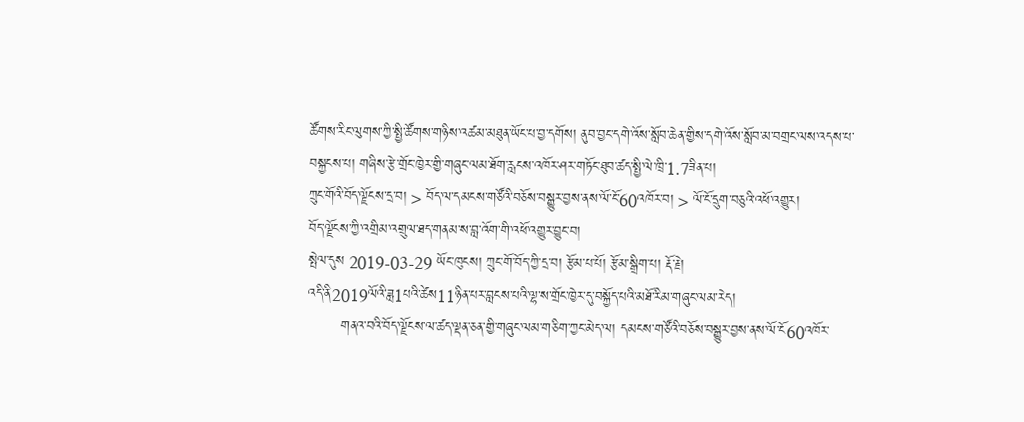ཚོགས་རིང་ལུགས་ཀྱི་སྤྱི་ཚོགས་གཉིས་འཚམ་མཐུན་ཡོང་པ་བྱ་དགོས། ནུབ་བྱང་དགེ་འོས་སློབ་ཆེན་གྱིས་དགེ་འོས་སློབ་མ་བགྲང་ལས་འདས་པ་བསྐྱངས་པ། གཞིས་རྩེ་གྲོང་ཁྱེར་གྱི་གཞུང་ལམ་ཐོག་རླངས་འཁོར་ཤར་གཏོང་ཐུབ་ཚད་སྤྱི་ལེ་ཁྲི་1.7ཟིན་པ།
ཀྲུང་གོའི་བོད་ལྗོངས་དྲ་བ། > བོད་ལ་དམངས་གཙོའི་བཅོས་བསྒྱུར་བྱས་ནས་ལོ་ངོ་60འཁོར་བ། > ལོ་ངོ་དྲུག་བཅུའི་འཕོ་འགྱུར།
བོད་ལྗོངས་ཀྱི་འགྲིམ་འགྲུལ་ཐད་གནམ་ས་བླ་འོག་གི་འཕོ་འགྱུར་བྱུང་བ།
སྤེལ་དུས 2019-03-29 ཡོང་ཁུངས། ཀྲུང་གོ་བོད་ཀྱི་དྲ་བ། རྩོམ་པ་པོ། རྩོམ་སྒྲིག་པ། རྡོ་རྗེ།
འདི་ནི2019ལོའི་ཟླ1པའི་ཚེས11ཉིན་པར་བླངས་པའི་ལྷ་ས་གྲོང་ཁྱེར་དུ་བསྐྱོད་པའི་མཐོ་རིམ་གཞུང་ལམ་རེད།
       གནའ་བའི་བོད་ལྗོངས་ལ་ཚད་ལྡན་ཅན་གྱི་གཞུང་ལམ་གཅིག་ཀྱང་མེད་ལ། དམངས་གཙོའི་བཅོས་བསྒྱུར་བྱས་ནས་ལོ་ངོ60འཁོར་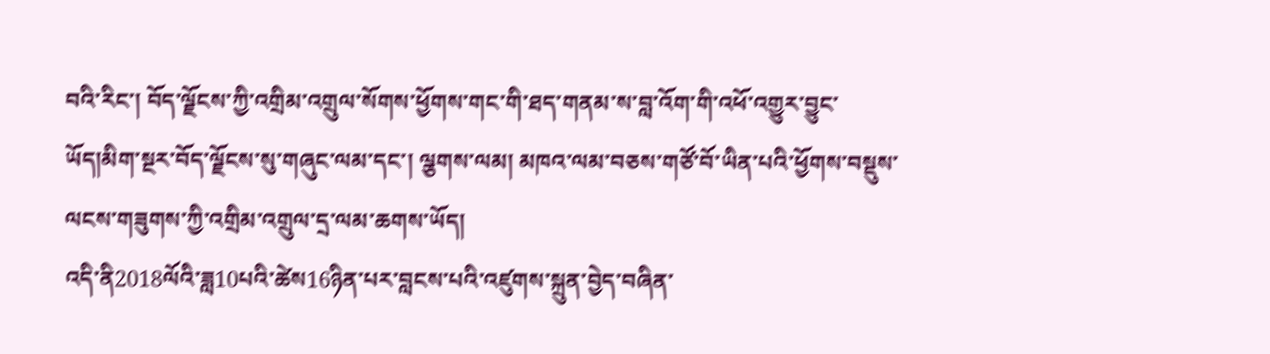བའི་རིང་། བོད་ལྗོངས་ཀྱི་འགྲིམ་འགྲུལ་སོགས་ཕྱོགས་གང་གི་ཐད་གནམ་ས་བླ་འོག་གི་འཕོ་འགྱུར་བྱུང་ཡོད།མིག་སྔར་བོད་ལྗོངས་སུ་གཞུང་ལམ་དང་། ལྕགས་ལམ། མཁའ་ལམ་བཅས་གཙོ་བོ་ཡིན་པའི་ཕྱོགས་བསྡུས་ལངས་གཟུགས་ཀྱི་འགྲིམ་འགྲུལ་དྲ་ལམ་ཆགས་ཡོད།
འདི་ནི2018ལོའི་ཟླ10པའི་ཚེས16ཉིན་པར་བླངས་པའི་འཛུགས་སྐྲུན་བྱེད་བཞིན་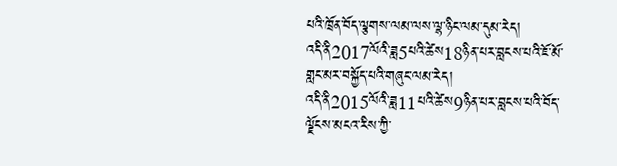པའི་ཁྲོན་བོད་ལྕགས་ལམ་ལས་ལྷ་ཉིང་ལམ་དུམ་རེད།
འདི་ནི2017ལོའི་ཟླ5པའི་ཚེས18ཉིན་པར་བླངས་པའི་ཇོ་མོ་གླང་མར་བསྐྱོད་པའི་གཞུང་ལམ་རེད།
འདི་ནི2015ལོའི་ཟླ11པའི་ཚེས9ཉིན་པར་བླངས་པའི་བོད་ལྗོངས་མངའ་རིས་ཀྱི་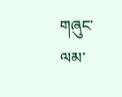གཞུང་ལམ་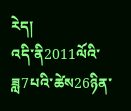རེད།
འདི་ནི2011ལོའི་ཟླ7པའི་ཚེས26ཉིན་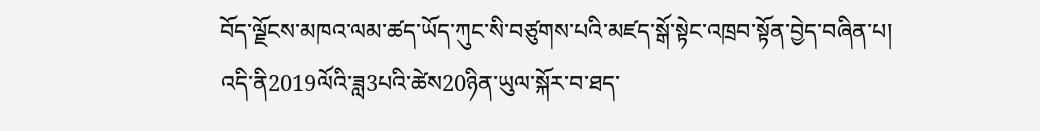བོད་ལྗོངས་མཁའ་ལམ་ཚད་ཡོད་ཀུང་སི་བཙུགས་པའི་མཛད་སྒོ་སྟེང་འཁྲབ་སྟོན་བྱེད་བཞིན་པ།
འདི་ནི2019ལོའི་ཟླ3པའི་ཚེས20ཉིན་ཡུལ་སྐོར་བ་ཐད་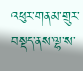འཕུར་གནམ་གྲུར་བསྡད་ནས་ལྷ་ས་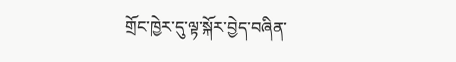གྲོང་ཁྱེར་དུ་ལྟ་སྐོར་བྱེད་བཞིན་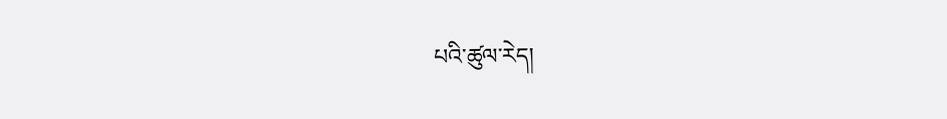པའི་ཚུལ་རེད།